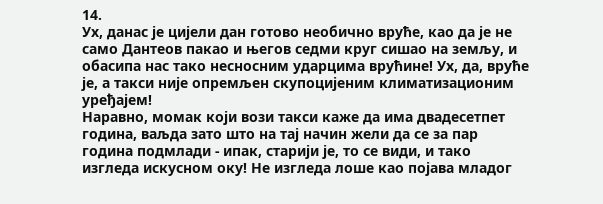14.
Ух, данас је цијели дан готово необично вруће, као да је не само Дантеов пакао и његов седми круг сишао на земљу, и обасипа нас тако несносним ударцима врућине! Ух, да, вруће је, а такси није опремљен скупоцијеним климатизационим уређајем!
Наравно, момак који вози такси каже да има двадесетпет година, ваљда зато што на тај начин жели да се за пар година подмлади - ипак, старији је, то се види, и тако изгледа искусном оку! Не изгледа лоше као појава младог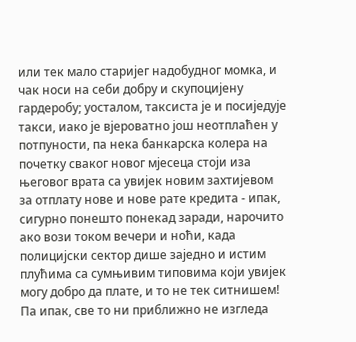или тек мало старијег надобудног момка, и чак носи на себи добру и скупоцијену гардеробу; уосталом, таксиста је и посиједује такси, иако је вјероватно још неотплаћен у потпуности, па нека банкарска колера на почетку сваког новог мјесеца стоји иза његовог врата са увијек новим захтијевом за отплату нове и нове рате кредита - ипак, сигурно понешто понекад заради, нарочито ако вози током вечери и ноћи, када полицијски сектор дише заједно и истим плућима са сумњивим типовима који увијек могу добро да плате, и то не тек ситнишем! Па ипак, све то ни приближно не изгледа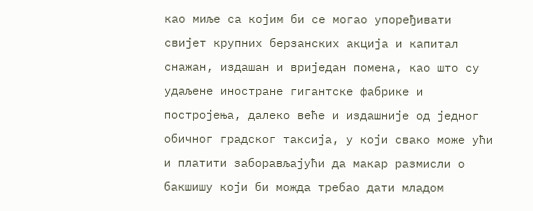као миље са којим би се могао упоређивати свијет крупних берзанских акција и капитал снажан, издашан и вриједан помена, као што су удаљене иностране гигантске фабрике и постројења, далеко веће и издашније од једног обичног градског таксија, у који свако може ући и платити заборављајући да макар размисли о бакшишу који би можда требао дати младом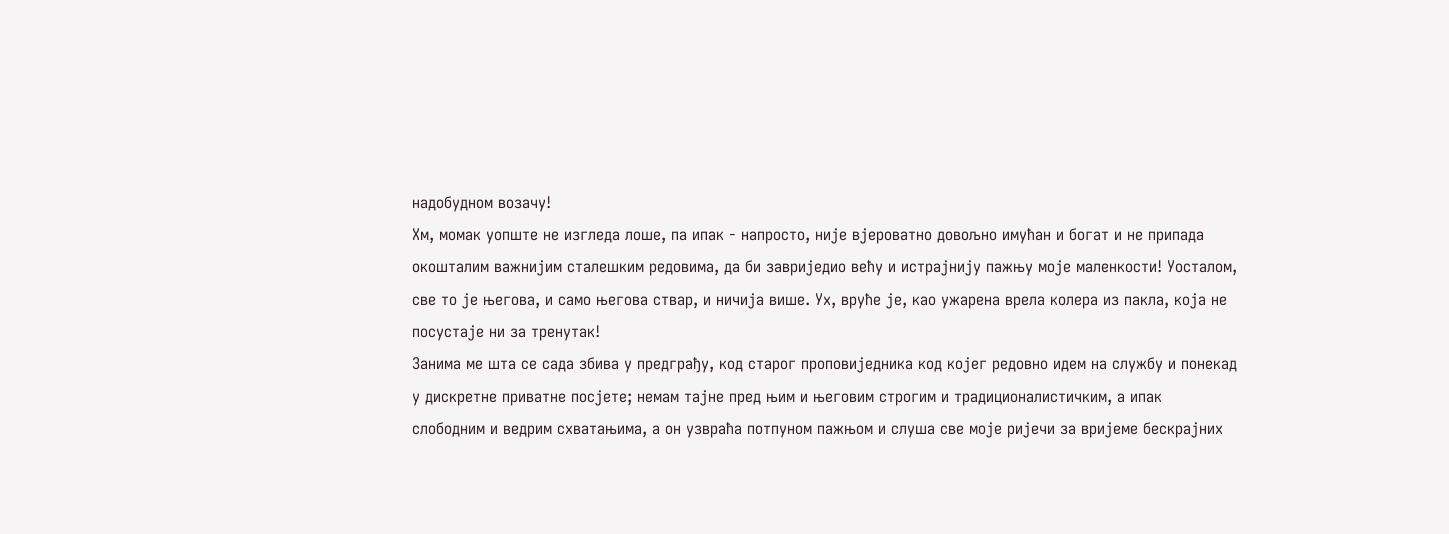надобудном возачу!
Хм, момак уопште не изгледа лоше, па ипак - напросто, није вјероватно довољно имућан и богат и не припада окошталим важнијим сталешким редовима, да би завриједио већу и истрајнију пажњу моје маленкости! Уосталом, све то је његова, и само његова ствар, и ничија више. Ух, вруће је, као ужарена врела колера из пакла, која не посустаје ни за тренутак!
Занима ме шта се сада збива у предграђу, код старог проповиједника код којег редовно идем на службу и понекад у дискретне приватне посјете; немам тајне пред њим и његовим строгим и традиционалистичким, а ипак слободним и ведрим схватањима, а он узвраћа потпуном пажњом и слуша све моје ријечи за вријеме бескрајних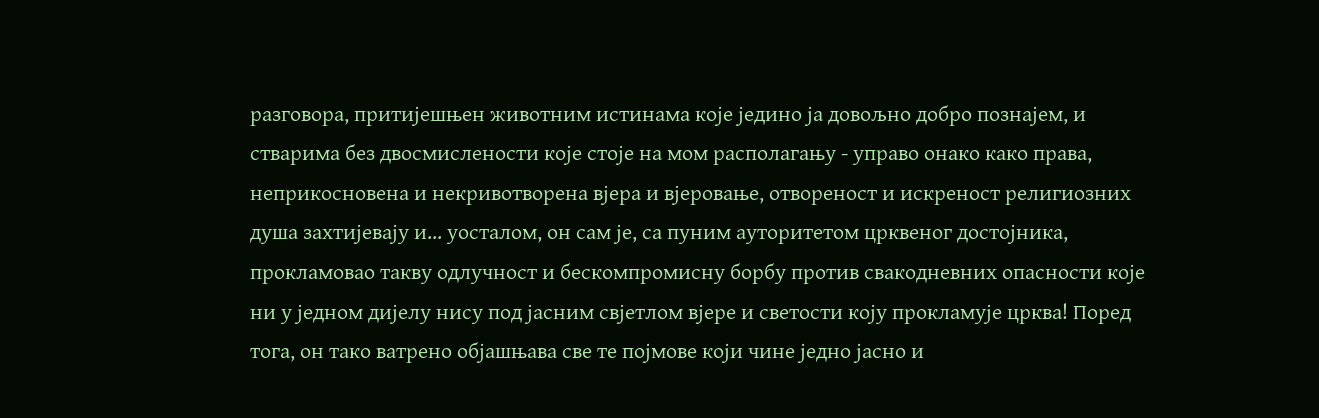разговора, притијешњен животним истинама које једино ја довољно добро познајем, и стварима без двосмислености које стоје на мом располагању - управо онако како права, неприкосновена и некривотворена вјера и вјеровање, отвореност и искреност религиозних душа захтијевају и... уосталом, он сам је, са пуним ауторитетом црквеног достојника, прокламовао такву одлучност и бескомпромисну борбу против свакодневних опасности које ни у једном дијелу нису под јасним свјетлом вјере и светости коју прокламује црква! Поред тога, он тако ватрено објашњава све те појмове који чине једно јасно и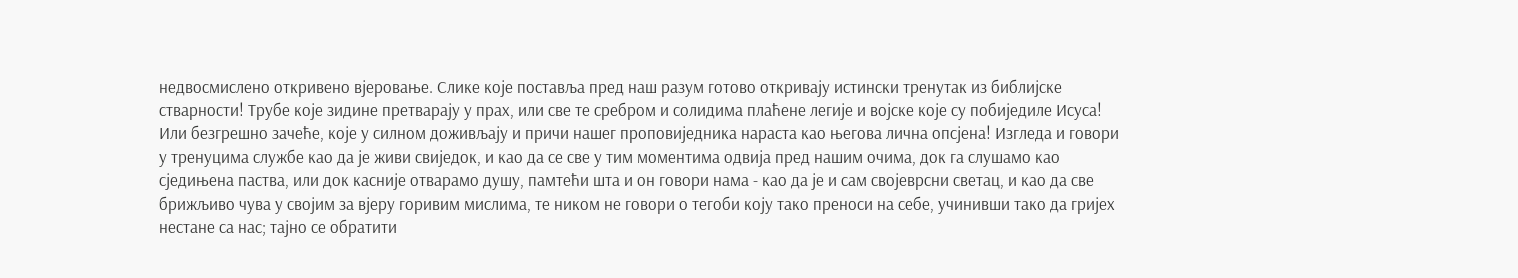недвосмислено откривено вјеровање. Слике које поставља пред наш разум готово откривају истински тренутак из библијске стварности! Трубе које зидине претварају у прах, или све те сребром и солидима плаћене легије и војске које су побиједиле Исуса! Или безгрешно зачеће, које у силном доживљају и причи нашег проповиједника нараста као његова лична опсјена! Изгледа и говори у тренуцима службе као да је живи свиједок, и као да се све у тим моментима одвија пред нашим очима, док га слушамо као сједињена паства, или док касније отварамо душу, памтећи шта и он говори нама - као да је и сам својеврсни светац, и као да све брижљиво чува у својим за вјеру горивим мислима, те ником не говори о тегоби коју тако преноси на себе, учинивши тако да гријех нестане са нас; тајно се обратити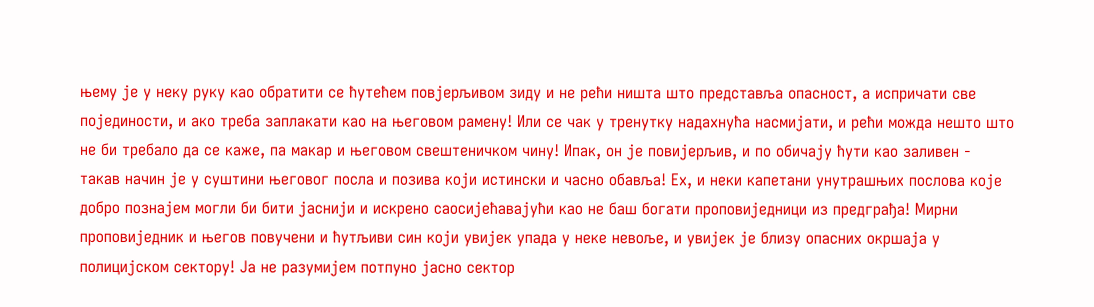њему је у неку руку као обратити се ћутећем повјерљивом зиду и не рећи ништа што представља опасност, а испричати све појединости, и ако треба заплакати као на његовом рамену! Или се чак у тренутку надахнућа насмијати, и рећи можда нешто што не би требало да се каже, па макар и његовом свештеничком чину! Ипак, он је повијерљив, и по обичају ћути као заливен - такав начин је у суштини његовог посла и позива који истински и часно обавља! Ех, и неки капетани унутрашњих послова које добро познајем могли би бити јаснији и искрено саосијећавајући као не баш богати проповиједници из предграђа! Мирни проповиједник и његов повучени и ћутљиви син који увијек упада у неке невоље, и увијек је близу опасних окршаја у полицијском сектору! Ја не разумијем потпуно јасно сектор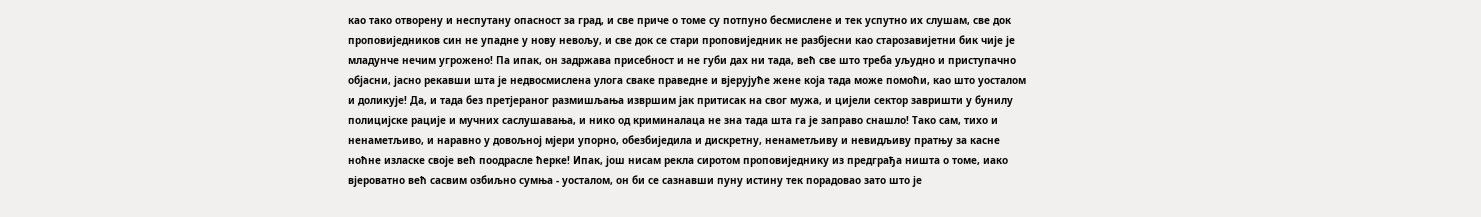као тако отворену и неспутану опасност за град, и све приче о томе су потпуно бесмислене и тек успутно их слушам, све док проповиједников син не упадне у нову невољу, и све док се стари проповиједник не разбјесни као старозавијетни бик чије је младунче нечим угрожено! Па ипак, он задржава присебност и не губи дах ни тада, већ све што треба уљудно и приступачно објасни, јасно рекавши шта је недвосмислена улога сваке праведне и вјерујуће жене која тада може помоћи, као што уосталом и доликује! Да, и тада без претјераног размишљања извршим јак притисак на свог мужа, и цијели сектор завришти у бунилу полицијске рације и мучних саслушавања, и нико од криминалаца не зна тада шта га је заправо снашло! Тако сам, тихо и ненаметљиво, и наравно у довољној мјери упорно, обезбиједила и дискретну, ненаметљиву и невидљиву пратњу за касне ноћне изласке своје већ поодрасле ћерке! Ипак, још нисам рекла сиротом проповиједнику из предграђа ништа о томе, иако вјероватно већ сасвим озбиљно сумња - уосталом, он би се сазнавши пуну истину тек порадовао зато што је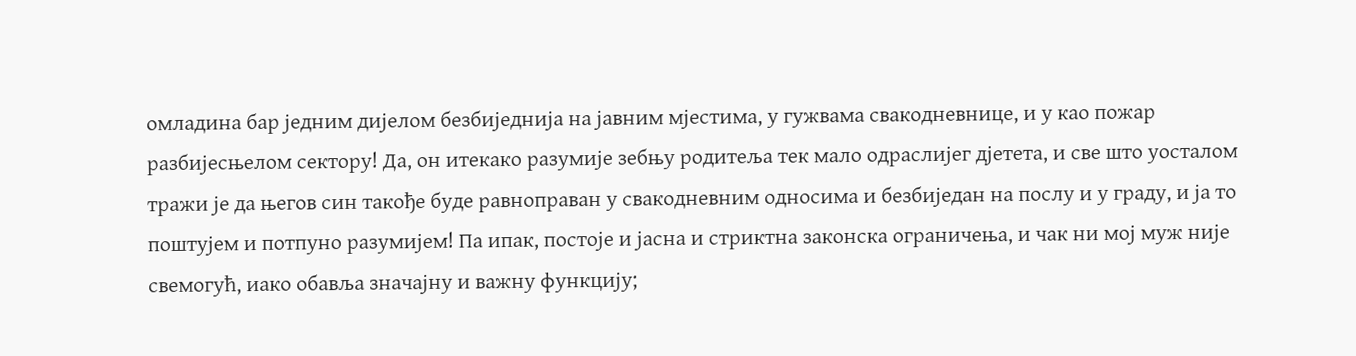омладина бар једним дијелом безбиједнија на јавним мјестима, у гужвама свакодневнице, и у као пожар разбијесњелом сектору! Да, он итекако разумије зебњу родитеља тек мало одраслијег дјетета, и све што уосталом тражи је да његов син такође буде равноправан у свакодневним односима и безбиједан на послу и у граду, и ја то поштујем и потпуно разумијем! Па ипак, постоје и јасна и стриктна законска ограничења, и чак ни мој муж није свемогућ, иако обавља значајну и важну функцију;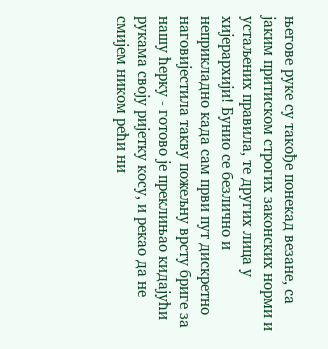његове руке су такође понекад везане, са јаким притиском строгих законских норми и устаљених правила, те других лица у хијерархији! Бунио се безлично и неприкладно када сам први пут дискретно наговијестила такву пожељну врсту бриге за нашу ћерку - готово је преклињао кидајући рукама своју ријетку косу, и рекао да не смијем ником рећи ни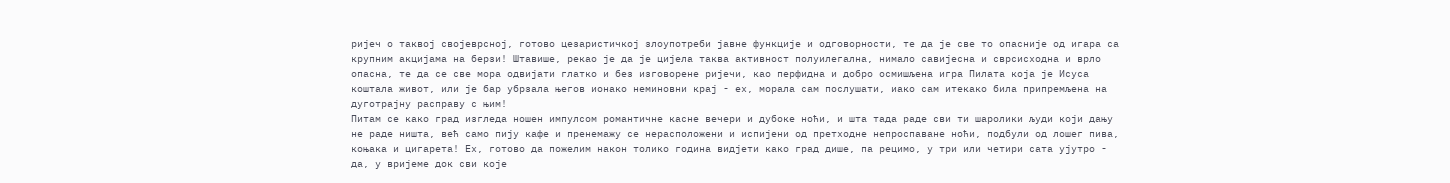ријеч о таквој својеврсној, готово цезаристичкој злоупотреби јавне функције и одговорности, те да је све то опасније од игара са крупним акцијама на берзи! Штавише, рекао је да је цијела таква активност полуилегална, нимало савијесна и сврсисходна и врло опасна, те да се све мора одвијати глатко и без изговорене ријечи, као перфидна и добро осмишљена игра Пилата која је Исуса коштала живот, или је бар убрзала његов ионако неминовни крај - ех, морала сам послушати, иако сам итекако била припремљена на дуготрајну расправу с њим!
Питам се како град изгледа ношен импулсом романтичне касне вечери и дубоке ноћи, и шта тада раде сви ти шаролики људи који дању не раде ништа, већ само пију кафе и пренемажу се нерасположени и испијени од претходне непроспаване ноћи, подбули од лошег пива, коњака и цигарета! Ех, готово да пожелим након толико година видјети како град дише, па рецимо, у три или четири сата ујутро - да, у вријеме док сви које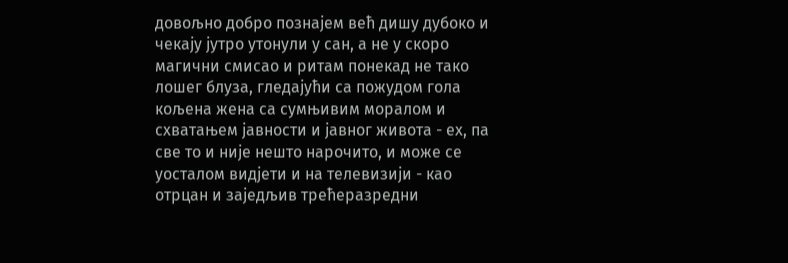довољно добро познајем већ дишу дубоко и чекају јутро утонули у сан, а не у скоро магични смисао и ритам понекад не тако лошег блуза, гледајући са пожудом гола кољена жена са сумњивим моралом и схватањем јавности и јавног живота - ех, па све то и није нешто нарочито, и може се уосталом видјети и на телевизији - као отрцан и заједљив трећеразредни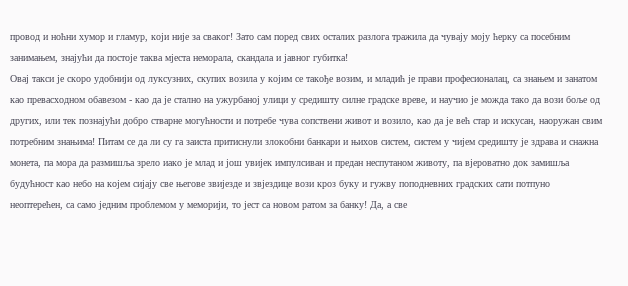провод и ноћни хумор и гламур, који није за сваког! Зато сам поред свих осталих разлога тражила да чувају моју ћерку са посебним занимањем, знајући да постоје таква мјеста неморала, скандала и јавног губитка!
Овај такси је скоро удобнији од луксузних, скупих возила у којим се такође возим, и младић је прави професионалац, са знањем и занатом као превасходном обавезом - као да је стално на ужурбаној улици у средишту силне градске вреве, и научио је можда тако да вози боље од других, или тек познајући добро стварне могућности и потребе чува сопствени живот и возило, као да је већ стар и искусан, наоружан свим потребним знањима! Питам се да ли су га заиста притиснули злокобни банкари и њихов систем, систем у чијем средишту је здрава и снажна монета, па мора да размишља зрело иако је млад и још увијек импулсиван и предан неспутаном животу, па вјероватно док замишља будућност као небо на којем сијају све његове звијезде и звјездице вози кроз буку и гужву поподневних градских сати потпуно неоптерећен, са само једним проблемом у меморији, то јест са новом ратом за банку! Да, а све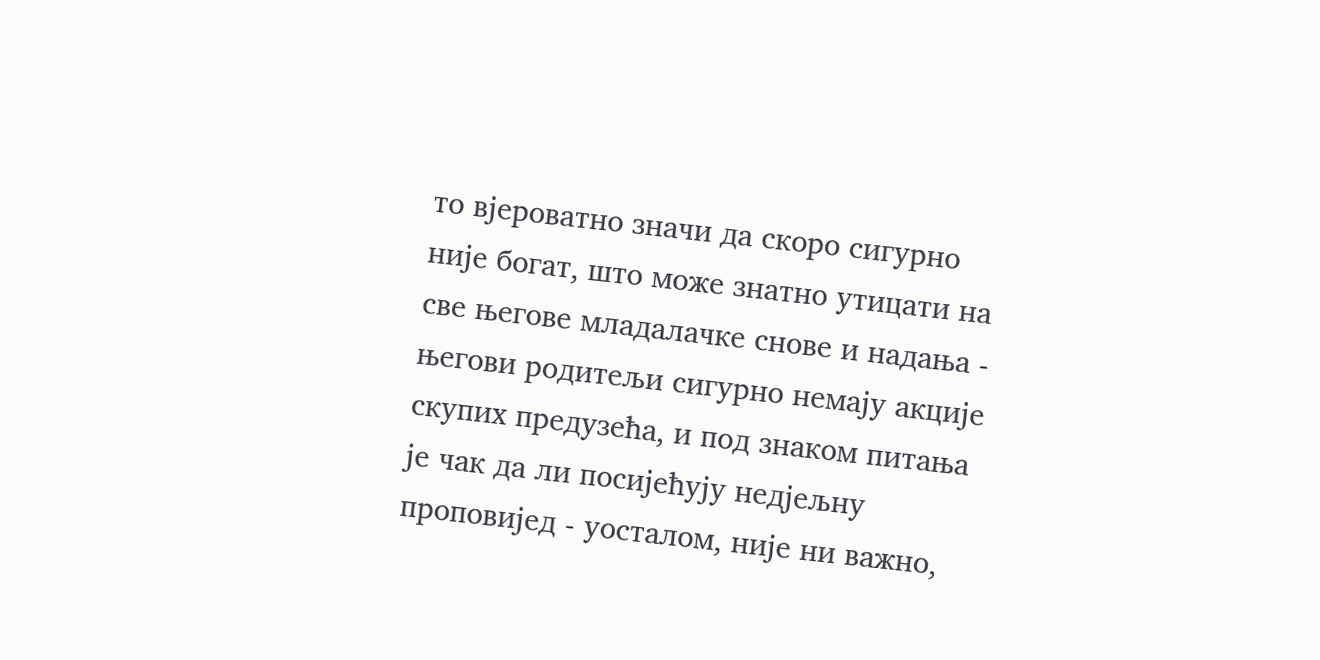то вјероватно значи да скоро сигурно није богат, што може знатно утицати на све његове младалачке снове и надања - његови родитељи сигурно немају акције скупих предузећа, и под знаком питања је чак да ли посијећују недјељну проповијед - уосталом, није ни важно,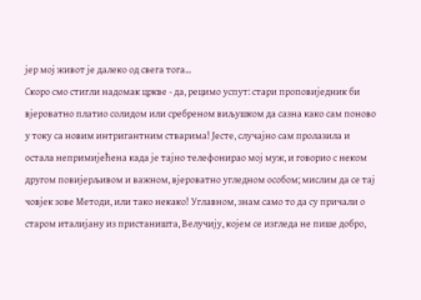јер мој живот је далеко од свега тога...
Скоро смо стигли надомак цркве - да, рецимо успут: стари проповиједник би вјероватно платио солидом или сребреном виљушком да сазна како сам поново у току са новим интригантним стварима! Јесте, случајно сам пролазила и остала непримијећена када је тајно телефонирао мој муж, и говорио с неком другом повијерљивом и важном, вјероватно угледном особом; мислим да се тај човјек зове Методи, или тако некако! Углавном, знам само то да су причали о старом италијану из пристаништа, Велучију, којем се изгледа не пише добро,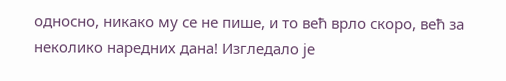односно, никако му се не пише, и то већ врло скоро, већ за неколико наредних дана! Изгледало је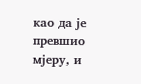као да је превшио мјеру, и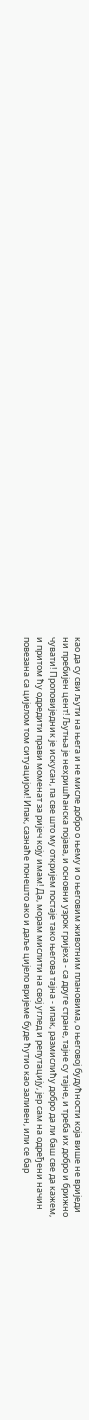као да су сви љути на њега и не мисле добро о њему и о његовим животним плановима, о његовој будућности која више не вриједи ни пребијен цент! Љутња је нехришћанска појава, и основни узрок гријеха - са друге стране, тајне су тајне, и треба их добро и брижно чувати! Проповиједник је искусан, па све што му откријем постаје тако његова тајна - ипак, размислићу добро да ли баш све да кажем, и притом ћу одредити прави моменат за ријеч коју имам! Да, морам мислити на свој углед и репутацију, јер сам на одређени начин повезана са цијелом том ситуацијом! Ипак, сазнаће понешто ако и даље цијело вријеме буде ћутио као заливен, или се бар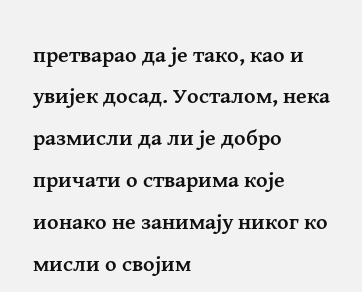претварао да је тако, као и увијек досад. Уосталом, нека размисли да ли је добро причати о стварима које ионако не занимају никог ко мисли о својим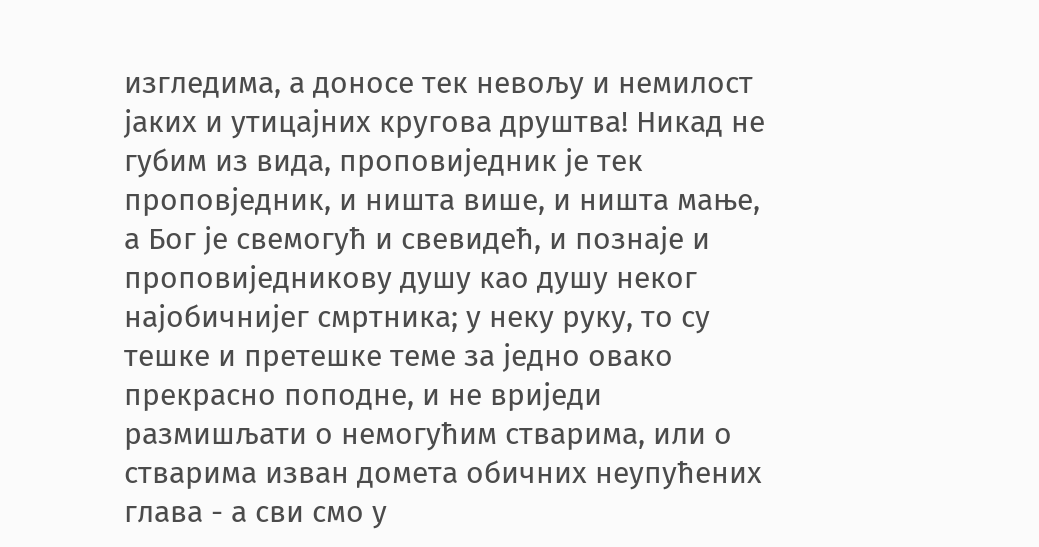изгледима, а доносе тек невољу и немилост јаких и утицајних кругова друштва! Никад не губим из вида, проповиједник је тек проповједник, и ништа више, и ништа мање, а Бог је свемогућ и свевидећ, и познаје и проповиједникову душу као душу неког најобичнијег смртника; у неку руку, то су тешке и претешке теме за једно овако прекрасно поподне, и не вриједи размишљати о немогућим стварима, или о стварима изван домета обичних неупућених глава - а сви смо у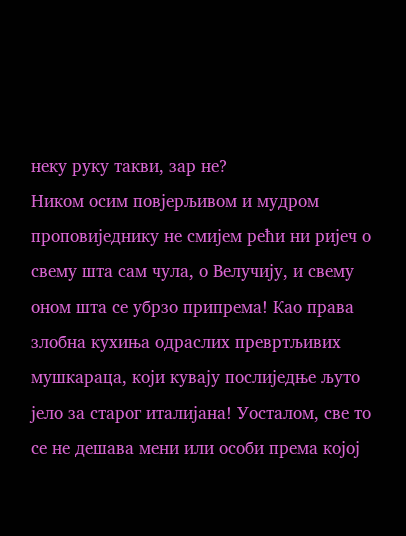неку руку такви, зар не?
Ником осим повјерљивом и мудром проповиједнику не смијем рећи ни ријеч о свему шта сам чула, о Велучију, и свему оном шта се убрзо припрема! Као права злобна кухиња одраслих превртљивих мушкараца, који кувају послиједње љуто јело за старог италијана! Уосталом, све то се не дешава мени или особи према којој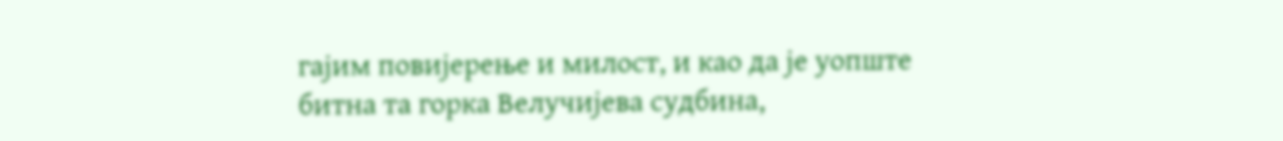гајим повијерење и милост, и као да је уопште битна та горка Велучијева судбина,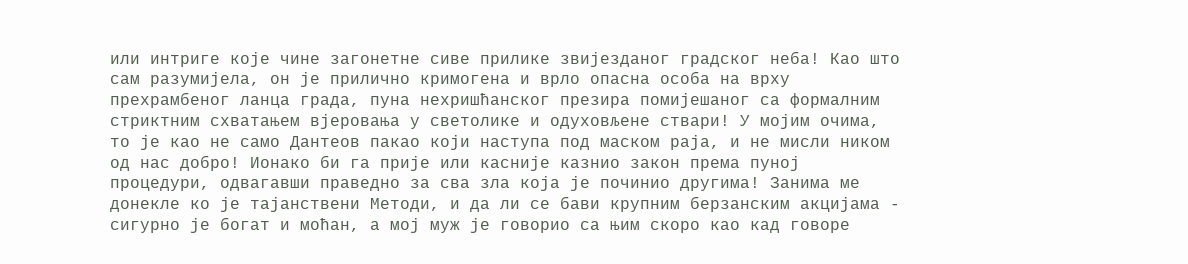или интриге које чине загонетне сиве прилике звијезданог градског неба! Као што сам разумијела, он је прилично кримогена и врло опасна особа на врху прехрамбеног ланца града, пуна нехришћанског презира помијешаног са формалним стриктним схватањем вјеровања у светолике и одуховљене ствари! У мојим очима, то је као не само Дантеов пакао који наступа под маском раја, и не мисли ником од нас добро! Ионако би га прије или касније казнио закон према пуној процедури, одвагавши праведно за сва зла која је починио другима! Занима ме донекле ко је тајанствени Методи, и да ли се бави крупним берзанским акцијама - сигурно је богат и моћан, а мој муж је говорио са њим скоро као кад говоре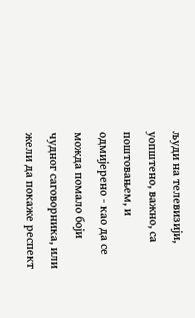људи на телевизији, уопштено, важно, са поштовањем, и одмијерено - као да се можда помало боји чудног саговорника, или жели да покаже респект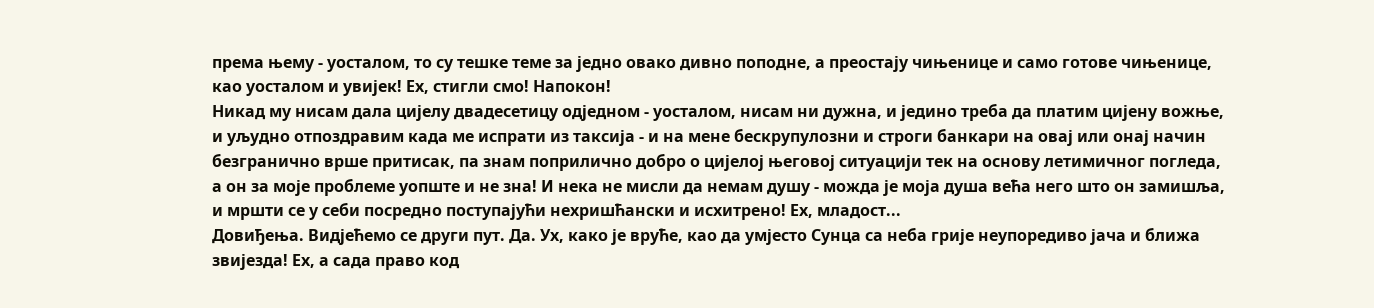према њему - уосталом, то су тешке теме за једно овако дивно поподне, а преостају чињенице и само готове чињенице, као уосталом и увијек! Ех, стигли смо! Напокон!
Никад му нисам дала цијелу двадесетицу одједном - уосталом, нисам ни дужна, и једино треба да платим цијену вожње, и уљудно отпоздравим када ме испрати из таксија - и на мене бескрупулозни и строги банкари на овај или онај начин безгранично врше притисак, па знам поприлично добро о цијелој његовој ситуацији тек на основу летимичног погледа, а он за моје проблеме уопште и не зна! И нека не мисли да немам душу - можда је моја душа већа него што он замишља, и мршти се у себи посредно поступајући нехришћански и исхитрено! Ех, младост...
Довиђења. Видјећемо се други пут. Да. Ух, како је вруће, као да умјесто Сунца са неба грије неупоредиво јача и ближа звијезда! Ех, а сада право код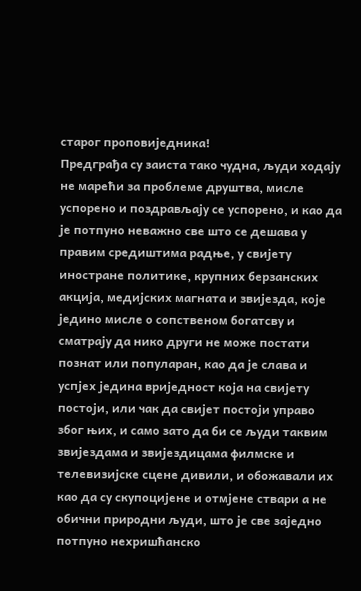старог проповиједника!
Предграђа су заиста тако чудна, људи ходају не марећи за проблеме друштва, мисле успорено и поздрављају се успорено, и као да је потпуно неважно све што се дешава у правим средиштима радње, у свијету иностране политике, крупних берзанских акција, медијских магната и звијезда, које једино мисле о сопственом богатсву и сматрају да нико други не може постати познат или популаран, као да је слава и успјех једина вриједност која на свијету постоји, или чак да свијет постоји управо због њих, и само зато да би се људи таквим звијездама и звијездицама филмске и телевизијске сцене дивили, и обожавали их као да су скупоцијене и отмјене ствари а не обични природни људи, што је све заједно потпуно нехришћанско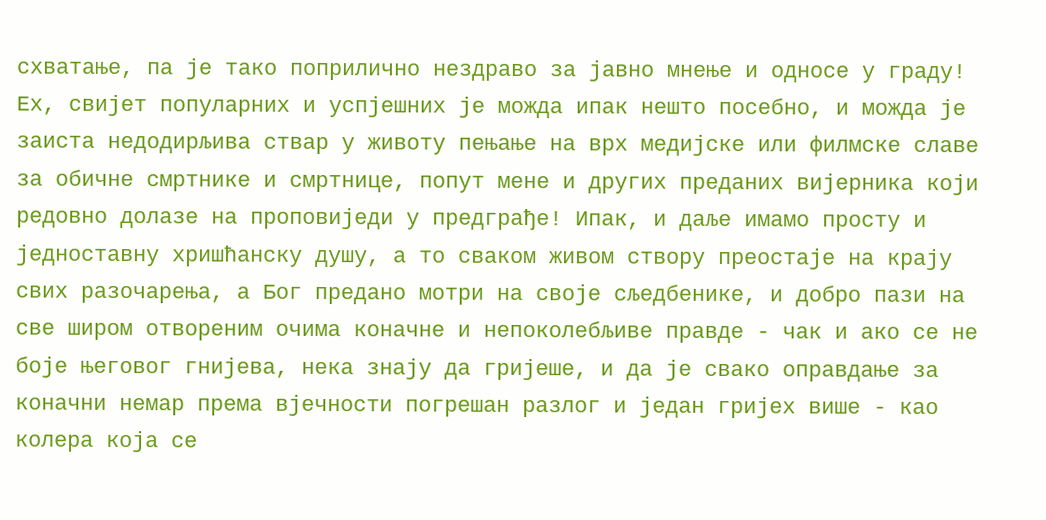схватање, па је тако поприлично нездраво за јавно мнење и односе у граду! Ех, свијет популарних и успјешних је можда ипак нешто посебно, и можда је заиста недодирљива ствар у животу пењање на врх медијске или филмске славе за обичне смртнике и смртнице, попут мене и других преданих вијерника који редовно долазе на проповиједи у предграђе! Ипак, и даље имамо просту и једноставну хришћанску душу, а то сваком живом створу преостаје на крају свих разочарења, а Бог предано мотри на своје сљедбенике, и добро пази на све широм отвореним очима коначне и непоколебљиве правде - чак и ако се не боје његовог гнијева, нека знају да гријеше, и да је свако оправдање за коначни немар према вјечности погрешан разлог и један гријех више - као колера која се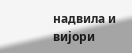надвила и вијори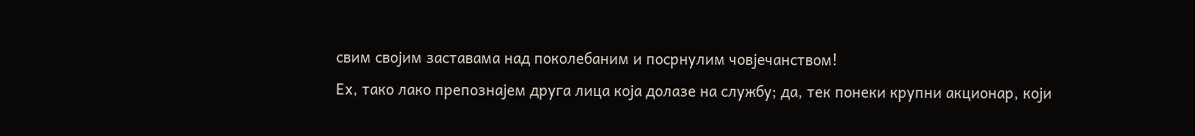свим својим заставама над поколебаним и посрнулим човјечанством!
Ех, тако лако препознајем друга лица која долазе на службу; да, тек понеки крупни акционар, који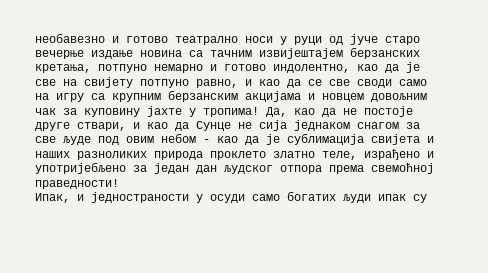необавезно и готово театрално носи у руци од јуче старо вечерње издање новина са тачним извијештајем берзанских кретања, потпуно немарно и готово индолентно, као да је све на свијету потпуно равно, и као да се све своди само на игру са крупним берзанским акцијама и новцем довољним чак за куповину јахте у тропима! Да, као да не постоје друге ствари, и као да Сунце не сија једнаком снагом за све људе под овим небом - као да је сублимација свијета и наших разноликих природа проклето златно теле, израђено и употријебљено за један дан људског отпора према свемоћној праведности!
Ипак, и једностраности у осуди само богатих људи ипак су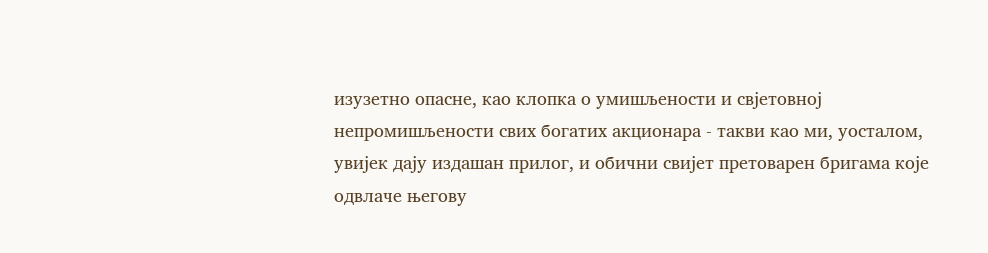изузетно опасне, као клопка о умишљености и свјетовној непромишљености свих богатих акционара - такви као ми, уосталом, увијек дају издашан прилог, и обични свијет претоварен бригама које одвлаче његову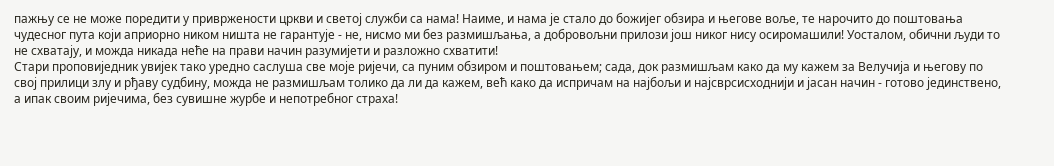пажњу се не може поредити у привржености цркви и светој служби са нама! Наиме, и нама је стало до божијег обзира и његове воље, те нарочито до поштовања чудесног пута који априорно ником ништа не гарантује - не, нисмо ми без размишљања, а добровољни прилози још никог нису осиромашили! Уосталом, обични људи то не схватају, и можда никада неће на прави начин разумијети и разложно схватити!
Стари проповиједник увијек тако уредно саслуша све моје ријечи, са пуним обзиром и поштовањем; сада, док размишљам како да му кажем за Велучија и његову по свој прилици злу и рђаву судбину, можда не размишљам толико да ли да кажем, већ како да испричам на најбољи и најсврсисходнији и јасан начин - готово јединствено, а ипак своим ријечима, без сувишне журбе и непотребног страха!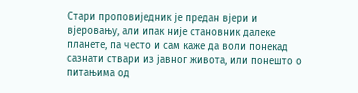Стари проповиједник је предан вјери и вјеровању, али ипак није становник далеке планете, па често и сам каже да воли понекад сазнати ствари из јавног живота, или понешто о питањима од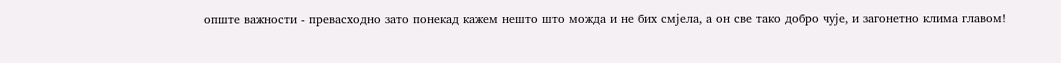опште важности - превасходно зато понекад кажем нешто што можда и не бих смјела, а он све тако добро чује, и загонетно клима главом!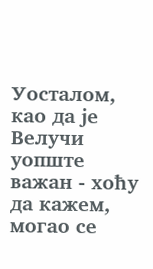Уосталом, као да је Велучи уопште важан - хоћу да кажем, могао се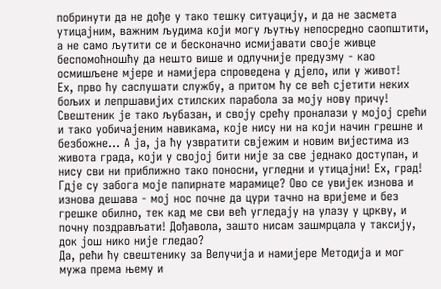побринути да не дође у тако тешку ситуацију, и да не засмета утицајним, важним људима који могу љутњу непосредно саопштити, а не само љутити се и бесконачно исмијавати своје живце беспомоћношћу да нешто више и одлучније предузму - као осмишљене мјере и намијера спроведена у дјело, или у живот!
Ех, прво ћу саслушати службу, а притом ћу се већ сјетити неких бољих и лепршавијих стилских парабола за моју нову причу! Свештеник је тако љубазан, и своју срећу проналази у мојој срећи и тако уобичајеним навикама, које нису ни на који начин грешне и безбожне... А ја, ја ћу узвратити свјежим и новим вијестима из живота града, који у својој бити није за све једнако доступан, и нису сви ни приближно тако поносни, угледни и утицајни! Ех, град!
Гдје су забога моје папирнате марамице? Ово се увијек изнова и изнова дешава - мој нос почне да цури тачно на вријеме и без грешке обилно, тек кад ме сви већ угледају на улазу у цркву, и почну поздрављати! Дођавола, зашто нисам зашмрцала у таксију, док још нико није гледао?
Да, рећи ћу свештенику за Велучија и намијере Методија и мог мужа према њему и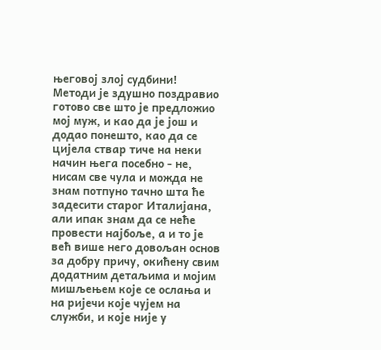његовој злој судбини! Методи је здушно поздравио готово све што је предложио мој муж, и као да је још и додао понешто, као да се цијела ствар тиче на неки начин њега посебно - не, нисам све чула и можда не знам потпуно тачно шта ће задесити старог Италијана, али ипак знам да се неће провести најбоље, а и то је већ више него довољан основ за добру причу, окићену свим додатним детаљима и мојим мишљењем које се ослања и на ријечи које чујем на служби, и које није у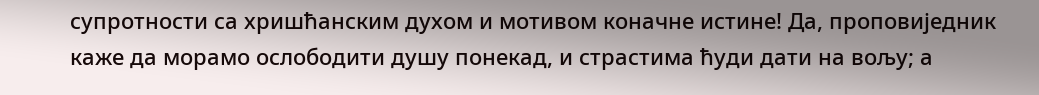супротности са хришћанским духом и мотивом коначне истине! Да, проповиједник каже да морамо ослободити душу понекад, и страстима ћуди дати на вољу; а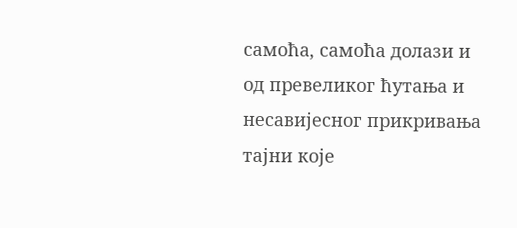самоћа, самоћа долази и од превеликог ћутања и несавијесног прикривања тајни које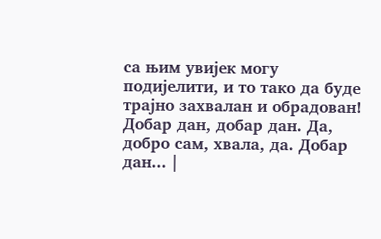са њим увијек могу подијелити, и то тако да буде трајно захвалан и обрадован!
Добар дан, добар дан. Да, добро сам, хвала, да. Добар дан... |